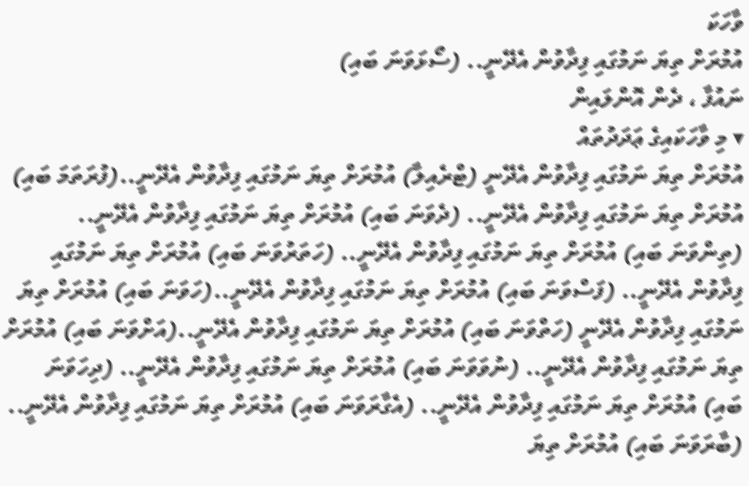ވާހަކަ
އުމުރަށް ތިޔަ ނަމުގައި ފިދާވުން އެދޭނީ.. (ސޯޅަވަނަ ބައި)
ނައުފާ ، ދެން އޮންލައިން
▾ މި ވާހަކައިގެ ޢަދަދުތައް
އުމުރަށް ތިޔަ ނަމުގައި ފިދާވުން އެދޭނީ (ޓްރެއިލާ) އުމުރަށް ތިޔަ ނަމުގައި ފިދާވުން އެދޭނީ..(ފުރަތަމަ ބައި) އުމުރަށް ތިޔަ ނަމުގައި ފިދާވުން އެދޭނީ.. (ދެވަނަ ބައި) އުމުރަށް ތިޔަ ނަމުގައި ފިދާވުން އެދޭނީ.. (ތިންވަނަ ބައި) އުމުރަށް ތިޔަ ނަމުގައި ފިދާވުން އެދޭނީ.. (ހަތަރުވަނަ ބައި) އުމުރަށް ތިޔަ ނަމުގައި ފިދާވުން އެދޭނީ.. (ފަސްވަނަ ބައި) އުމުރަށް ތިޔަ ނަމުގައި ފިދާވުން އެދޭނީ..(ހަވަނަ ބައި) އުމުރަށް ތިޔަ ނަމުގައި ފިދާވުން އެދޭނީ (ހަތްވަނަ ބައި) އުމުރަށް ތިޔަ ނަމުގައި ފިދާވުން އެދޭނީ..(އަށްވަނަ ބައި) އުމުރަށް ތިޔަ ނަމުގައި ފިދާވުން އެދޭނީ.. (ނުވަވަނަ ބައި) އުމުރަށް ތިޔަ ނަމުގައި ފިދާވުން އެދޭނީ.. (ދިހަވަނަ ބައި) އުމުރަށް ތިޔަ ނަމުގައި ފިދާވުން އެދޭނީ.. (އެގާރަވަނަ ބައި) އުމުރަށް ތިޔަ ނަމުގައި ފިދާވުން އެދޭނީ.. (ބާރަވަނަ ބައި) އުމުރަށް ތިޔަ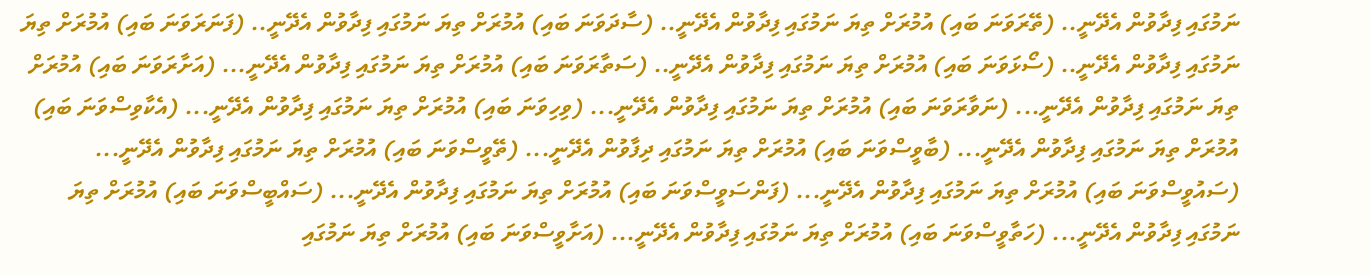ނަމުގައި ފިދާވުން އެދޭނީ.. (ތޭރަވަނަ ބައި) އުމުރަށް ތިޔަ ނަމުގައި ފިދާވުން އެދޭނީ.. (ސާދަވަނަ ބައި) އުމުރަށް ތިޔަ ނަމުގައި ފިދާވުން އެދޭނީ.. (ފަނަރަވަނަ ބައި) އުމުރަށް ތިޔަ ނަމުގައި ފިދާވުން އެދޭނީ.. (ސޯޅަވަނަ ބައި) އުމުރަށް ތިޔަ ނަމުގައި ފިދާވުން އެދޭނީ.. (ސަތާރަވަނަ ބައި) އުމުރަށް ތިޔަ ނަމުގައި ފިދާވުން އެދޭނީ... (އަށާރަވަނަ ބައި) އުމުރަށް ތިޔަ ނަމުގައި ފިދާވުން އެދޭނީ... (ނަވާރަވަނަ ބައި) އުމުރަށް ތިޔަ ނަމުގައި ފިދާވުން އެދޭނީ... (ވިހިވަނަ ބައި) އުމުރަށް ތިޔަ ނަމުގައި ފިދާވުން އެދޭނީ... (އެކާވިސްވަނަ ބައި) އުމުރަށް ތިޔަ ނަމުގައި ފިދާވުން އެދޭނީ... (ބާވީސްވަނަ ބައި) އުމުރަށް ތިޔަ ނަމުގައި ދިފާވުން އެދޭނީ... (ތޭވީސްވަނަ ބައި) އުމުރަށް ތިޔަ ނަމުގައި ފިދާވުން އެދޭނީ... (ސައުވީސްވަނަ ބައި) އުމުރަށް ތިޔަ ނަމުގައި ފިދާވުން އެދޭނީ... (ފަންސަވީސްވަނަ ބައި) އުމުރަށް ތިޔަ ނަމުގައި ފިދާވުން އެދޭނީ... (ސައްބީސްވަނަ ބައި) އުމުރަށް ތިޔަ ނަމުގައި ފިދާވުން އެދޭނީ... (ހަތާވީސްވަނަ ބައި) އުމުރަށް ތިޔަ ނަމުގައި ފިދާވުން އެދޭނީ... (އަށާވީސްވަނަ ބައި) އުމުރަށް ތިޔަ ނަމުގައި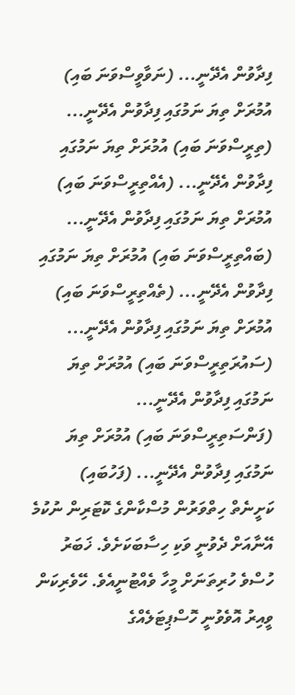ފިދާވުން އެދޭނީ... (ނަވާވީސްވަނަ ބައި) އުމުރަށް ތިޔަ ނަމުގައި ފިދާވުން އެދޭނީ... (ތިރީސްވަނަ ބައި) އުމުރަށް ތިޔަ ނަމުގައި ފިދާވުން އެދޭނީ... (އެއްތިރީސްވަނަ ބައި) އުމުރަށް ތިޔަ ނަމުގައި ފިދާވުން އެދޭނީ... (ބައްތިރީސްވަނަ ބައި) އުމުރަށް ތިޔަ ނަމުގައި ފިދާވުން އެދޭނީ... (ތެއްތިރީސްވަނަ ބައި) އުމުރަށް ތިޔަ ނަމުގައި ފިދާވުން އެދޭނީ... (ސައުރަތިރީސްވަނަ ބައި) އުމުރަށް ތިޔަ ނަމުގައި ފިދާވުން އެދޭނީ... (ފަންސަތިރީސްވަނަ ބައި) އުމުރަށް ތިޔަ ނަމުގައި ފިދާވުން އެދޭނީ... (ފަހުބައި)
ކަށީނެތް ހިތްވަރުން މުސްކާންގެ ކޮޓަރިން ނުކުމެ އޭނާއަށް ދެވުނީ ވަކި ހިސާބަކަށެވެ. ޚަބަރު ހުސްވެ ހުރިތަނަށް މީހާ ވެއްޓުނީއެވެ. ހޭވެރިކަން ވީއިރު އޮވެވުނީ ހޮސްޕިޓަލެއްގެ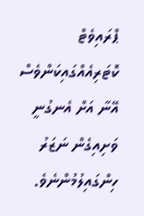ޕްރައިވެޓް ކޮޓަރިއެއްގައިކަންވެސް އޭނާ އަށް އެނގުނީ ވަށިއިގެން ނަޒަރު ހިންގައިލުމުންނެވެ.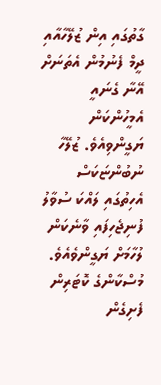ގާތުގައި އިން ޒުލޭހާއާއި ދީމް ފެނުމުން އެތަނަށް އޭނާ ގެނައީ އެމީހުންކަން ޔަގީންވިއެވެ. ޒުލޭހާ ނުބުންޏަކަސް އެހިތުގައި ލައްކަ ސުވާލު ފުނިޖެހިފައި ވާނެކަން ލުހާމަށް ޔަގީންވެއެވެ. މުސްކާންގެ ކޮޓަރިން ފެށިގެން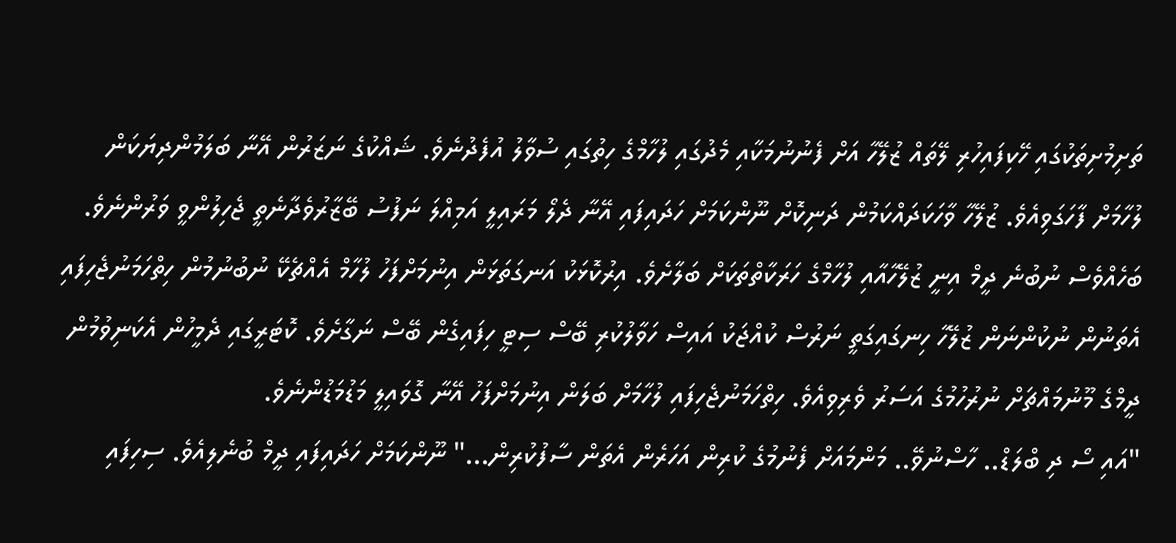ތަށިމުށިތަކުގައި ހޭކިފައިހުރި ލޭތައް ޒުލޭހާ އަށް ފެނުނުމަކާއި މެދުގައި ލުހާމްގެ ހިތުގައި ސުވާލު އުފެދުނެވެ. ޝައްކުގެ ނަޒަރުން އޭނާ ބަލަމުންދިޔަކަން ލުހާމަށް ފާހަގަވިއެވެ. ޒުލޭހާ ވާހަކަދައްކަމުން ދަނިކޮށް ނޫންކަމަށް ހަދައިފައި އޭނާ ދެލޯ މަރައިލީ އަމިއްލަ ނަފުސު ބޭޒާރުވެދާނެތީ ޖެހިލުންވީ ވަރުންނެވެ.
ބަހެއްވެސް ނުބުނެ ދީމް އިނީ ޒުލޭހާއާއި ލުހާމްގެ ހަރަކާތްތަކަށް ބަލާށެވެ. އިރުކޮޅަކު އަނގަތަޅަން އިނުމަށްފަހު ލުހާމް އެއްޗެކޭ ނުބުނުމުން ހިތްހަމަނުޖެހިފައި އެތަނުން ނުކުންނަން ޒުލޭހާ ހިނގައިގަތީ ނަރުސް ކުއްޖަކު އައިސް ހަވާލުކުރި ބޭސް ސިޓީ ހިފައިގެން ބޭސް ނަގާށެވެ. ކޮޓަރީގައި ދެމީހުން އެކަނިވުމުން ދީމްގެ މޫނުމައްޗަށް ނުރުހުމުގެ އަސަރު ވެރިވިއެވެ. ހިތްހަމަނުޖެހިފައި ލުހާމަށް ބަލަން އިނުމަށްފަހު އޭނާ ގޮވައިލީ މަޑުމަޑުންނެވެ.
"އައި ސޯ ދި ބްލަޑް.. ހާސްނުވޭ.. މަންމައަށް ފެނުމުގެ ކުރިން އަހަރެން އެތަން ސާފުކުރިން..." ނޫންކަމަށް ހަދައިފައި ދީމް ބުނެލިއެވެ. ސިހިފައި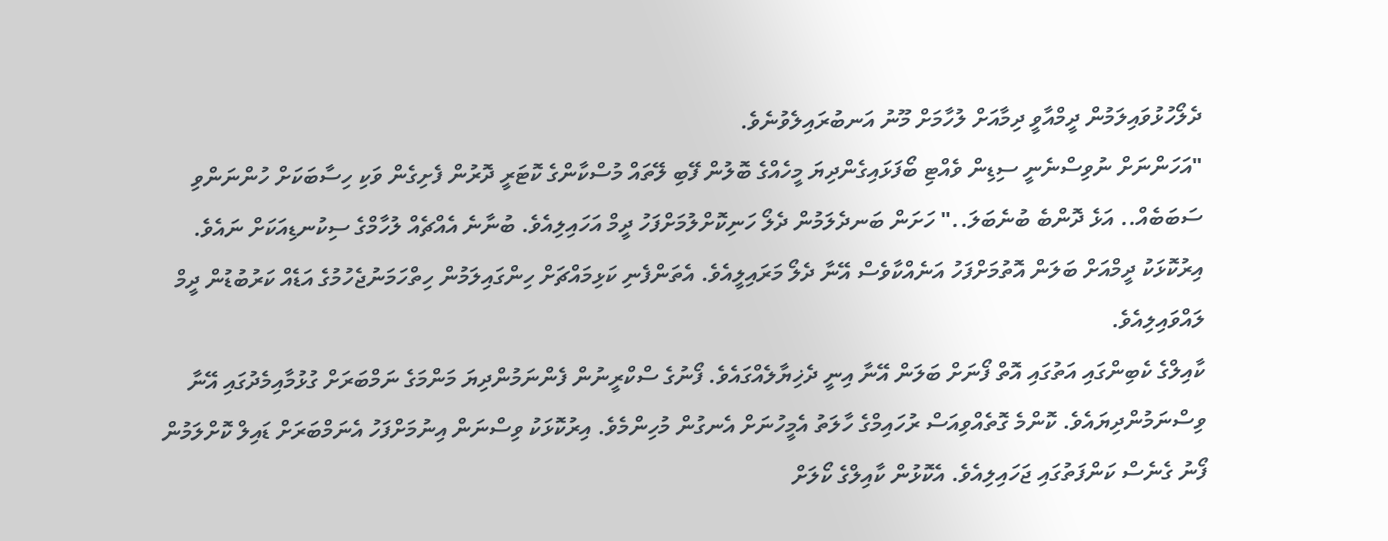ދެލޯހުޅުވައިލަމުން ދީމްއާވީ ދިމާއަށް ލުހާމަށް މޫނު އަނބުރައިލެވުނެވެ.
"އަހަންނަށް ނުވިސްނެނީ ސިޑިން ވެއްޓި ބޯފަޅައިގެންދިޔަ މީހެއްގެ ބޮލުން ފޭބި ލޭތައް މުސްކާންގެ ކޮޓަރީ ދޮރުން ފެށިގެން ވަކި ހިސާބަކަށް ހުންނަންވި ސަބަބެއް.. އަޅެ ދޮންބެ ބުނެބަލަ.." ހަށަން ބަނދެލަމުން ދެލޯ ހަނިކޮށްލުމަށްފަހު ދީމް އަހައިލިއެވެ. ބުނާނެ އެއްޗެއް ލުހާމްގެ ސިކުނޑިއަކަށް ނައެވެ. އިރުކޮޅަކު ދީމްއަށް ބަލަން އޮތުމަށްފަހު އަނެއްކާވެސް އޭނާ ދެލޯ މަރައިލީއެވެ. އެތަންފެނި ކަޅިމައްޗަށް ހިންގައިލަމުން ހިތްހަމަނުޖެހުމުގެ އަޑެއް ކަރުބުޑުން ދީމް ލައްވައިލިއެވެ.
ކާއިލްގެ ކެބިންގައި އަތުގައި އޮތް ފޯނަށް ބަލަން އޭނާ އިނީ ދެޚިޔާލެއްގައެވެ. ފޯނުގެ ސްކްރީނުން ފެންނަމުންދިޔަ މަންމަގެ ނަމްބަރަށް ގުޅުމާއިމެދުގައި އޭނާ ވިސްނަމުންދިޔައެވެ. ކޮންމެ ގޮތެއްވިއަސް ރުހައިމްގެ ހާލަތު އެމީހުނަށް އެނގުން މުހިންމެވެ. އިރުކޮޅަކު ވިސްނަން އިނުމަށްފަހު އެނަމްބަރަށް ޑައިލް ކޮށްލަމުން ފޯނު ގެނެސް ކަންފަތުގައި ޖަހައިލިއެވެ. އެކޮޅުން ކާއިލްގެ ކޯލަށް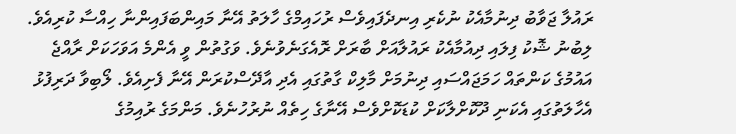ރައުލާ ޖަވާބު ދިނުމާއެކު ނުކެރި އިނދެފައިވެސް ރުހައިމްގެ ހާލަތު އޭނާ މައިންބަފައިންނާ ހިއްސާ ކުރިއެވެ. ލިބުނު ޝޮކު ފިލައި ދިއުމާއެކު ރައުލާއަށް ބާރަށް ރޮއެގަނެވުނެވެ. ވަގުތުން ވީ އެންމެ އަވަހަކަށް ރާއްޖެ އައުމުގެ ކަންތައް ހަމަޖައްސައި ދިނުމަށް މާލިކް ގާތުގައި އެދި އާދޭސްކުރަން އޭނާ ފެށިއެވެ. ލޯބިވާ ދަރިފުޅު އެހާލަތުގައި އެކަނި ދޫކޮށްލާކަށް ކުޑަކޮށްވެސް އޭނާގެ ހިތެއް ނުރުހުނެވެ. މަންމަގެ ރުއިމުގެ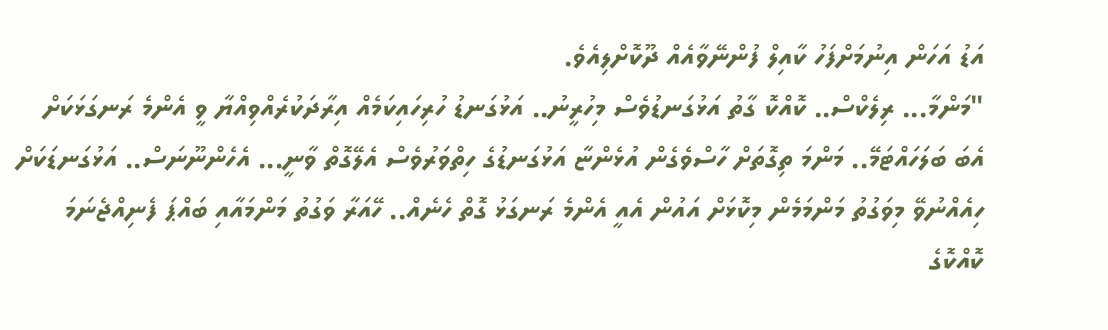އަޑު އަހަން އިނުމަށްފަހު ކާއިލް ފުންނޭވާއެއް ދޫކޮށްލިއެވެ.
"މަންމާ... ރިލެކްސް.. ކޮއްކޮ ގާތު އަޅުގަނޑުވެސް މިހުރީނު.. އަޅުގަނޑު ހުރިހައިކަމެއް އިރާދަކުރެއްވިއްޔާ ވީ އެންމެ ރަނގަޅަކަށް އެބަ ބަލަހައްޓަމޭ.. މަންމަ ތިގޮތަށް ހާސްވެގެން އުޅެންޏާ އަޅުގަނޑުގެ ހިތްވަރުވެސް އެލޭގޮތް ވާނީ... އެހެންނޫނަސް.. އަޅުގަނޑަކަށް ހިއެއްނުވޭ މިވަގުތު މަންމަމެން މިކޮޅަށް އައުން އެއީ އެންމެ ރަނގަޅު ގޮތް ހެނެއް.. ހޭއަރާ ވަގުތު މަންމައާއި ބައްޕަ ފެނިއްޖެނަމަ ކޮއްކޮގެ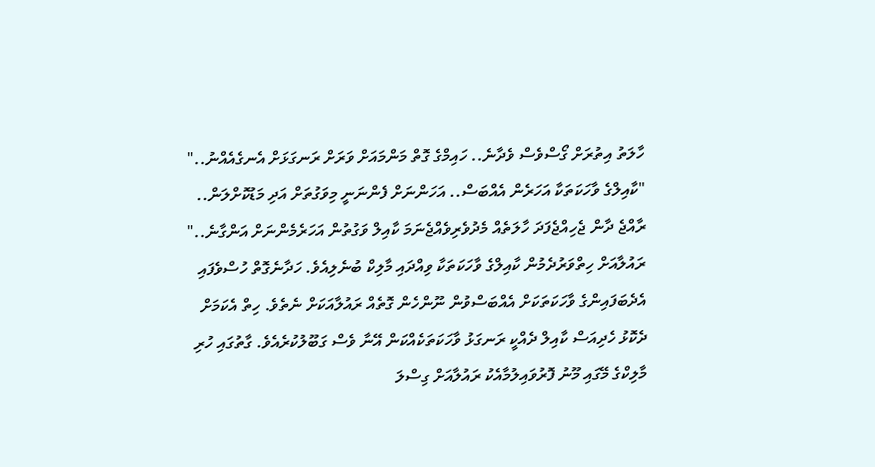ހާލަތު އިތުރަށް ގޯސްވެސް ވެދާނެ.. ހައިމްގެ ގޮތް މަންމައަށް ވަރަށް ރަނގަޅަށް އެނގެއެއްނު.."
"ކާއިލްގެ ވާހަކަތަކާ އަހަރެން އެއްބަސް.. އަހަންނަށް ފެންނަނީ މިވަގުތަށް އަދި މަޑުކޮށްލަން.. ރާއްޖެ ދާން ޖެހިއްޖެފަދަ ހާލަތެއް މެދުވެރިވެއްޖެނަމަ ކާއިލް ވަގުތުން އަހަރެމެންނަށް އަންގާނެ.." ރައުލާއަށް ހިތްވަރުދެމުން ކާއިލްގެ ވާހަކަތަކާ ވިއްދައި މާލިކް ބުނެލިއެވެ. ހަދާނެގޮތް ހުސްވެފައި އެދެބަފައިންގެ ވާހަކަތަކަށް އެއްބަސްވުން ނޫންހެން ގޮތެއް ރައުލާއަކަށް ނެތެވެ. ހިތް އެކަމަށް ދެކޮޅު ހެދިއަސް ކާއިލް ދެއްކީ ރަނގަޅު ވާހަކަތަކެއްކަން އޭނާ ވެސް ގަބޫލުކުރެއެވެ. ގާތުގައި ހުރި މާލިކްގެ މޭގައި މޫނު ފޮރުވައިލުމާއެކު ރައުލާއަށް ގިސްލަ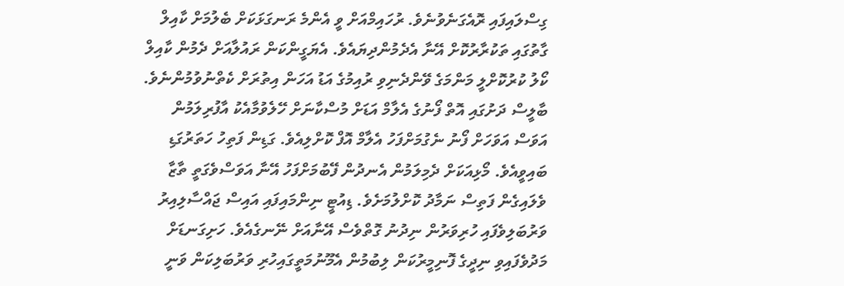ގިސްލައިފައި ރޮއެގަނެވުނެވެ. ރުހައިމްއަށް ވީ އެންމެ ރަނގަޅަކަށް ބެލުމަށް ކާއިލް ގާތުގައި ތަކުރާރުކޮށް އޭނާ އެދެމުންދިޔައެވެ. އެޔަގީންކަން ރައުލާއަށް ދެމުން ކާއިލް ކޯލު ކުރުކޮށްލީ މަންމަގެ ވޭންދެނިވި ރުއިމުގެ އަޑު އަހަން އިތުރަށް ކެތްނުވުމުންނެވެ.
ބާލީސް ދަށުގައި އޮތް ފޯނުގެ އެލާމް އަޑަށް މުސްކާނަށް ހޭލެވުމާއެކު އާފުރިލަމުން އަވަސް އަވަހަށް ފޯނު ނެގުމަށްފަހު އެލާމް އޮފް ކޮށްލިއެވެ. ގަޑިން ފަތިހު ހަތަރުގަޑި ބައިވީއެވެ. މޯޅިއަކަށް ދެމިލަމުން އެނދުން ފޭބުމަށްފަހު އޭނާ އަވަސްވެގަތީ ތާޒާ ވެލައިގެން ފަތިސް ނަމާދު ކޮށްލުމަށެވެ. ޑިއުޓީ ނިންމައިފައި އައިސް ޖައްސާލިއިރު ވަރުބަލިވެފައި ހުރިވަރުން ނިދުނު ގޮތްވެސް އޭނާއަށް ނޭނގެއެވެ. ހަށިގަނޑަށް މަދުވެފައިވި ނިދީގެ ފޮނިމީރުކަން ލިބުމުން އެމޫނުމަތީގައިހުރި ވަރުބަލިކަން ވަނީ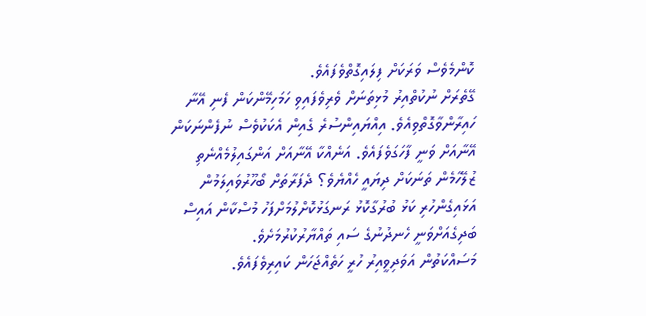ކޮންމެވެސް ވަރަކަށް ފިލައިގޮތްވެފައެވެ.
ގޭތެރަށް ނުކުތްއިރު މުޅިތަނަށް ވެރިވެފައިވި ހަމަހިމޭންކަން ފެނި އޭނާ ހައިރާންވާގޮތްވިއެވެ. އިއްޔައިންސުރެ ގެއިން އެކަކުވެސް ނުފެންނަކަން އޭނާއަށް ވަނީ ފާހަގަވެފައެވެ. އަނެއްކާ އޭނާއަށް އަންގައިލުމެއްނެތި ޒުލޭހާމެން ތަނަކަށް ދިޔައީ ހެއްޔެވެ؟ ދެފަރާތަށް ބޯހޫރުވައިލަމުން އަޅައިގެންހުރި ކަޅު ބުރުގާކޮޅު ރަނގަޅުކޮށްލުމަށްފަހު މުސްކާން އައިސް ބަދިގެއަށްވަނީ ހެނދުނުގެ ސައި ތައްޔާރުކުރުމަށެވެ.
މަސައްކަތުން އަވަދިވީއިރު ހުރީ ހަތެއްޖަހަން ކައިރިވެފައެވެ.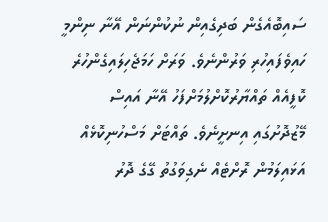ސައިބޮއެގެން ބަދިގެއިން ނުކުންނަން އޭނާ ނިންމީ ހައިވެފައިހުރި ވަރުންނެވެ. ވަރަށް ހަމަޖެހިލައިގެންހުރެ ކޮފީއެއް ތައްޔާރުކޮށްލުމަށްފަހު އޭނާ އައިސް މޭޒުދޮށުގައި އިނށީނެވެ. ތައްޓަށް މަސްހުނިކޮޅެއް އަޅައިލަމުން ރޮށްޓެއް ނެގިވަގުތު ގޭގެ ދޮރު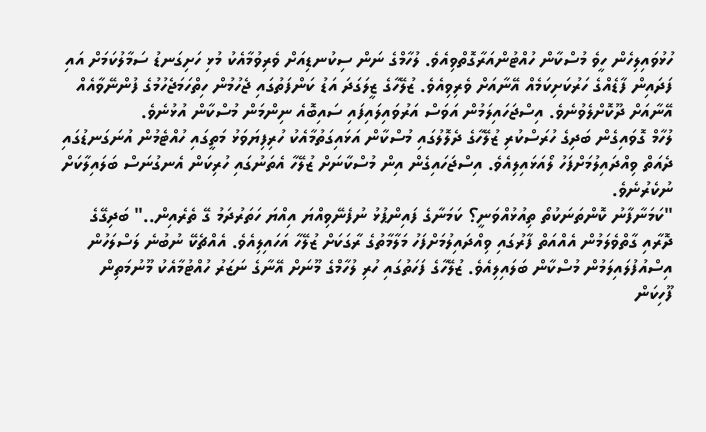ހުޅުވައިލިހެން ހީވެ މުސްކާން ހުއްޓުންއަރާގޮތްވިއެވެ. ލުހާމްގެ ނަން ސިކުނޑިއަށް ވެރިވުމާއެކު މުޅި ހަށިގަނޑު ސަމާލުކަމަށް އައި ފަދައިން ފާޑެއްގެ ހަރުކަށިކަމެއް އޭނާއަށް ވެރިވިއެވެ. ޒުލޭހާގެ ޒީލަގަދަ އަޑު ކަންފަތުގައި ޖެހުމުން ހިތްހަމަޖެހުމުގެ ފުންނޭވާއެއް އޭނާއަށް ދޫކޮށްލެވުނެވެ. އިސްޖަހައިލަމުން އަވަސް އަރުވައިލައިފައި ސައިބޮއެ ނިންމަން މުސްކާން އުޅުނެވެ.
ލުހާމް ގޮވައިގެން ބަދިގެ ހުރަސްކުރި ޒުލޭހާގެ ދެލޮލުގައި މުސްކާން އަޅައިގަތުމާއެކު ހުރިފިޔަވަޅު މަތީގައި ހުއްޓެމުން އުނަގަނޑުގައި ދެއަތް ވިއްދައިލުމަށްފަހު ލޯއަޅައިލިއެވެ. އިސްޖަހައިގެން އިން މުސްކާނަށް ޒުލޭހާ އެތަނުގައި ހުރިކަން އެނގުނަސް ބަލައިލާކަށް ނުކެރުނެވެ.
"ކަމަނާފާނު ކޮންތަނަކުތޯ ތިއުޅުއްވަނީ؟ ކަމަނާގެ ފައިންޕުޅު ނުފެނޭވިއްޔަ އިއްޔަ ހަތަރުދަމު ގޭ ތެރެއިން.." ބަދިގޭގެ ދޮރާއި ގާތްވެލަމުން އެއްއަތް ފާރުގައި ވިއްދައިލުމަށްފަހު މަލާމާތުގެ ރާގަކަށް ޒުލޭހާ އަހައިލިއެވެ. އެއްޗެކޭ ނުބުނެ ލަސްލަހުން އިސްއުފުލައިލަމުން މުސްކާން ބަލައިލިއެވެ. ޒުލޭހާގެ ފަހަތުގައި ހުރި ލުހާމްގެ މޫނަށް އޭނާގެ ނަޒަރު ހުއްޓުމާއެކު މޫނުމަތިން ފޫހިކަން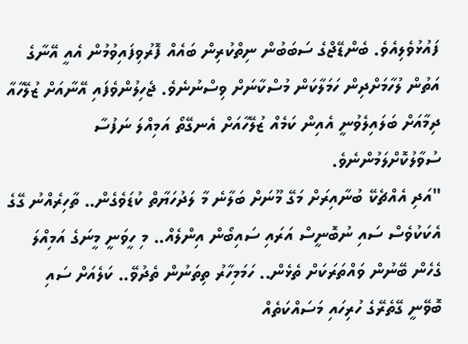ފައުޅުވެލިއެވެ. ބެންޑޭޖްގެ ސަބަބުން ނިތްކުރިން ބައެއް ފޮރުވިފައިވުމުން އެއީ އޭނާގެ އަތުން ލުހާމަށްދިން ހަމަލާކަން މުސްކާނަށް ވިސްނުނެވެ. ޖެހިލުންވެފައި އޭނާއަށް ޒުލޭހާއާ ދިމާއަށް ބަލައިލެވުނީ އެއިން ކަމެއް ޒުލޭހާއަށް އެނގޭތޯ އަމިއްލަ ނަފުސާ ސުވާލުކޮށްލަމުންނެވެ.
"އަދި އެއްޗެކޭ ބުނާއިރަށް މަގޭ މޫނަށް ބަލާނެ މާ ލަދުހަޔާތް ކުޑަވެގެން.. ތާހިރެއްނު ގޭގެ އެކަކުވެސް ސައި ނުބޮނީސް އަރައި ސައިބޯން އިންލެއް.. މި ހީވަނީ މީނަގެ އަމިއްލަ ގެހެން ބޭނުން ވައްތަރަކަށް ތެޅެން.. ހަމަމިހާރު ތިތަނުން ތެދުވޭ.. ކަލެއަށް ސައި ބޮވޭނީ ގޭތެރޭގެ ހުރިހައި މަސައްކަތެއް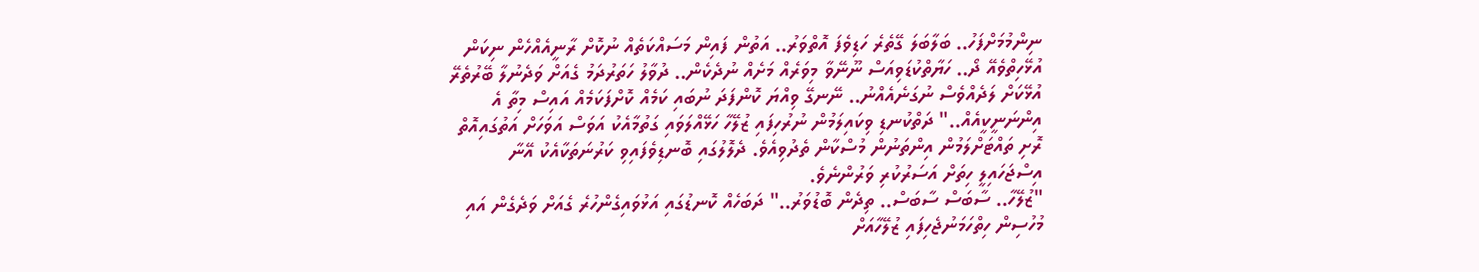ނިންމުމަށްފަހު.. ބަލާބަލަ ގޭތެރެ ހަޑިވެފަ އޮތްވަރު.. އަތުން ފައިން މަސައްކަތެއް ނުކޮށް ރާނީއެއްހެން ނިކަން އުޅޭހިތްވެއޭ ދޯ.. ހަޔާތްކުޑަވިއަސް ނޫނޭވާ މިވަރެއް މަށެއް ނުދެކެން.. ދުވާލު ހަތަރުދަމު ގެއަށް ވަދެނުލާ ބޭރުތެރޭ އުޅޭކަށް ލަދެއްވެސް ނުގަނެއެއްނު.. ނޭނގޭ ވިއްޔަ ކޮންފަދަ ނުބައި ކަމެއް ކޮށްފަކަމެއް އައިސް މިތާ އެ އިންނަނީކީއެއް.." ދަތްކުނޑި ވިކައިލަމުން ނުރުހިފައި ޒުލޭހާ ހަޅޭއްލަވައި ގަތުމާއެކު އަވަސް އަވަހަށް އަތުގައިއޮތް ރޮށި ތައްޓަށްލަމުން އިންތަނުން މުސްކާން ތެދުވިއެވެ. ދެލޮލުގައި ބޮނޑިވެފައިވި ކަރުނަތަކާއެކު އޭނާ އިސްޖަހައިލީ ހިތަށް އަސަރުކުރި ވަރުންނެވެ.
"ޒުލޭހާ.. ސާބަސް ސާބަސް.. ތިދެން ބޮޑުވަރު.." ދަބަހެއް ކޮނޑުގައި އަޅުވައިގެންހުރެ ގެއަށް ވަދެގެން އައި މުހުސިން ހިތްހަމަނުޖެހިފައި ޒުލޭހާއަށް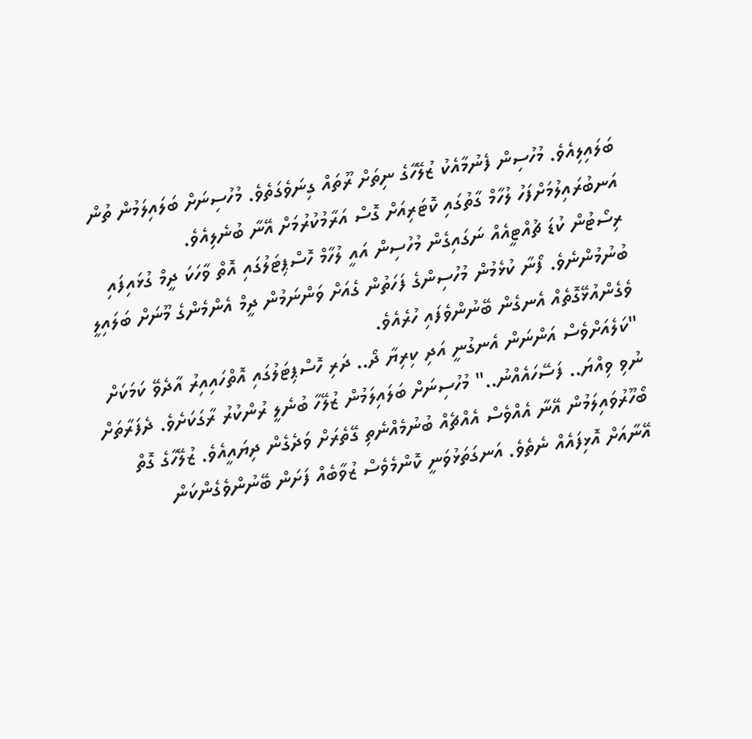ބަލައިލިއެވެ. މުހުސިން ފެނުމާއެކު ޒުލޭހާގެ ނިތަށް ރޫތައް ގިނަވެގަތެވެ. މުހުސިނަށް ބަލައިލަމުން ތުން އަނބުރައިލުމަށްފަހު ލުހާމް ގާތުގައި ކޮޓަރިއަށް ގޮސް އަރާމުކުރުމަށް އޭނާ ބުނެލިއެވެ.
ރިސޯޓުން ކުޑަ ޗުއްޓީއެއް ނަގައިގެން މުހުސިން އައީ ލުހާމް ހޮސްޕިޓަލުގައި އޮތް ވާހަކަ ދީމް ގުޅައިފައި ބުނުމުންނެވެ. ފޯނާ ކުޅެމުން މުހުސިންގެ ފަހަތުން ގެއަށް ވަންނަމުން ދީމް އެންމެންގެ މޫނަށް ބަލައިލީ ވެގެންއުޅޭގޮތެއް އެނގެން ބޭނުންވެފައި ހުރެއެވެ.
"ކަލެއަށްވެސް އަންނަން އެނގުނީ އަދި ކިރިޔާ ދޯ.. ދަރި ހޮސްޕިޓަލުގައި އޮތްހައިއިރު އާދެވޭ ކަމަކަށް ނުވި ވިއްޔަ.. ފަސޭހައެއްނު.." މުހުސިނަށް ބަލައިލަމުން ޒުލޭހާ ބުނެލީ ރުންކުރު ރާގަކަށެވެ. ދެފަރާތަށް ބޯހޫރުވައިލަމުން އޭނާ އެއްވެސް އެއްޗެއް ބުނުމެއްނެތި ގޭތެރަށް ވަދެގެން ދިޔައީއެވެ. ޒުލޭހާގެ ގޮތް އޭނާއަށް އޮޅިފައެއް ނެތެވެ. އަނގަތަޅުވަނީ ކޮންމެވެސް ޒުވާބެއް ފަށަން ބޭނުންވެގެންކަން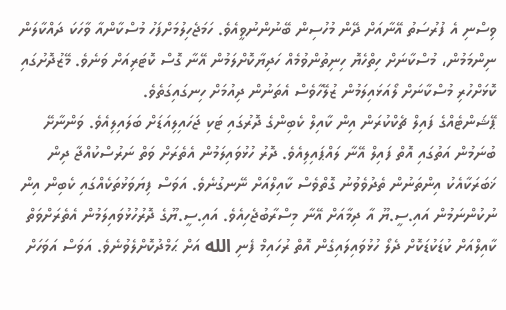ވިސްނި އެ ފުރުސަތު އޭނާއަށް ދޭން މުހުސިން ބޭނުންނުވީއެވެ. ހަމަޖެހިލުމަށްފަހު މުސްކާންއާ ވާހަކަ ދައްކާލަން ނިންމަމުން، މުސްކާނަށް ހިތްހެޔޮ ހިނިތުންވުމެއް ހަދިޔާކޮށްލަމުން އޭނާ ގޮސް ކޮޓަރިއަށް ވަނެވެ. މޭޒުދޮށުގައި ކޮޅަށްހުރި މުސްކާނަށް ލޯއަޅައިލަމުން ޒުލޭހާވެސް އެތަނުން ދިއުމަށް ހިނގައިގަތެވެ.
ޕޭޝަންޓެއްގެ ފައިލް ޗެކްކުރަން އިން ކާއިލް ކެބިންގެ ދޮރުގައި ޓަކި ޖަހައިލިއަޑަށް ބަލައިލިއެވެ. ވަންނާށޭ ބުނަމުން އަތުގައި އޮތް ފައިލް އޭނާ ލައްޕައިލިއެވެ. ދޮރު ހުޅުވައިލަމުން އެތެރަށް ވަތް ނަރުސްކުއްޖާ ދިން ޚަބަރަކާއެކު އިންތަނުން ތެދުވެވުނު ގޮތްވެސް ކާއިލްއަށް ނޭނގުނެވެ. އަވަސް ފިޔަވަޅުތަކެއްގައި ކެބިން އިން ނުކުންނަމުން އައި.ސީ.ޔޫ އާ ދިމާއަށް އޭނާ މިސްރާބުޖެހިއެވެ. އައި.ސީ.ޔޫގެ ދޮރުހުޅުވައިލަމުން އެތެރަށްވަތް ކާއިލްއަށް ކުޑަކުޑަކޮށް ދެލޯ ހުޅުވައިލައިގެން އޮތް ރުހައިމް ފެނި الله އަށް ޙަމްދުކޮށްލެވުނެވެ. އަވަސް އަވަހަށް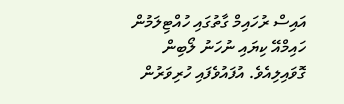އައިސް ރުހައިމް ގާތުގައި ހުއްޓިލަމުން ހައިމްއޭ ކިޔައި ނުހަނު ލޯބިން ގޮވައިލިއެވެ. އުފައުވެފައި ހުރިވަރުން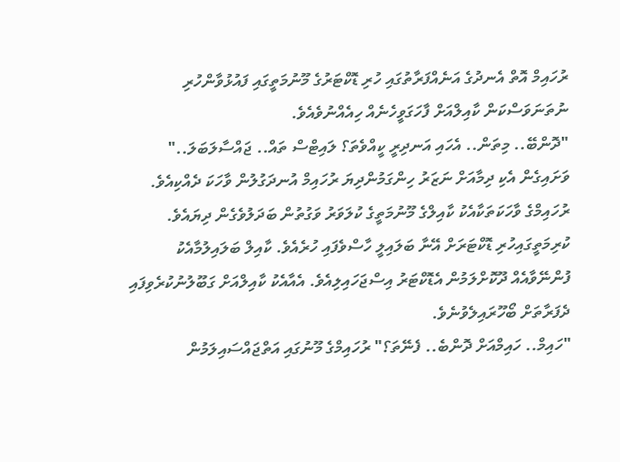ރުހައިމް އޮތް އެނދުގެ އަނެއްފަރާތުގައި ހުރި ޑޮކްޓަރުގެ މޫނުމަތީގައި ފައުޅުވާންހުރި ނުތަނަވަސްކަން ކާއިލްއަށް ފާހަގަވީހެނެއް ހިއެއްނުވެއެވެ.
"ދޮންބޭ.. މިތަން.. އެހައި އަނދިރީ ކީއްވެތަ؟ ލައިޓްސް ތައް.. ޖައްސާލަބަލަ.." ވަށައިގެން އެކި ދިމާއަށް ނަޒަރު ހިންގަމުންދިޔަ ރުހައިމް އުނދަގުލުން ވާހަކަ ދެއްކިއެވެ. ރުހައިމްގެ ވާހަކަތަކާއެކު ކާއިލްގެ މޫނުމަތީގެ ކުލަވަރު ވަގުތުން ބަދަލުވެގެން ދިޔައެވެ. ކުރިމަތީގައިހުރި ޑޮކްޓަރަށް އޭނާ ބަލައިލީ ހާސްވެފައި ހުރެއެވެ. ކާއިލް ބަލައިލުމާއެކު ފުންނޭވާއެއް ދޫކޮށްލަމުން އެޑޮކްޓަރު އިސްޖަހައިލިއެވެ. އެއާއެކު ކާއިލްއަށް ގަބޫލުނުކުރެވިފައި ދެފަރާތަށް ބޯހޫރައިލެވުނެވެ.
"ހައިމް.. ހައިމްއަށް ދޮންބެ.. ފެނޭތަ؟" ރުހައިމްގެ މޫނުގައި އަތްޖައްސައިލަމުން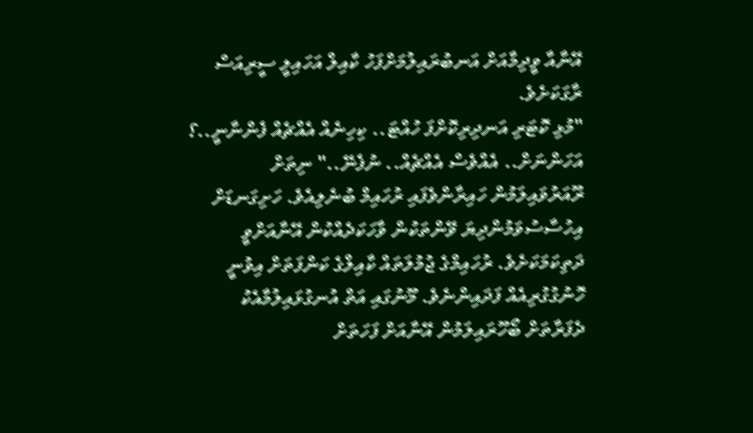އޭނާއާ ވީދިމާއަށް އަނބުރައިލުމަށްފަހު ކާއިލް އަހައިލީ ސީރިއަސް ރާގަކަށެވެ.
"މުޅި ކޮޓަރި އަނދިރިކޮށްފަ ހުއްޓަ.. ކިހިނެއް އެއްޗެއް ފެންނާނީ..؟ އަހަންނަށް.. އެއްވެސް އެއްޗެއް.. ނުފެނޭ.." ނިތަށް ރޫއަރުވައިލަމުން ހައިރާންވެފައި ރުހައިމް ބުނެލިއެވެ. ހަށިގަނޑަށް އިހުސާސުވަމުންދިޔަ ވޭންތަކުން ވާހަކަދެއްކުން އޭނާއަށްވީ ދަތިކަމަކަށެވެ. ރުހައިމްގެ ޖުމުލަތައް ކާއިލްގެ ކަންފަތަށް އިވުނީ ހޮނުގުގުރިއެއް ފަދައިންނެވެ. މޫނުގައި އަތް އުނގުޅައިލުމާއެކު ދެފަރާތަށް ބޯހޫރައިލަމުން އޭނާއަށް ފަހަތަށް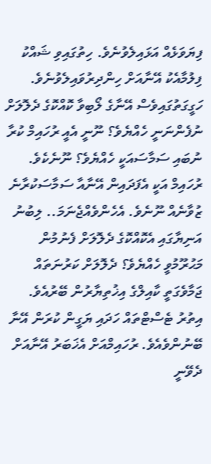ފިޔަވަޅެއް އަޅައިލެވުނެވެ. ހިތުގައިވި ޝައްކު ފިލުމާއެކު އޭނާއަށް ހިންދިރުވައިލެވުނެވެ. ހަގީގަތުގައިވެސް އޭނާގެ ލޯބިވާ ކޮއްކޮގެ ދެލޮލަށް ނުފެންނަނީ ހެއްޔެވެ؟ ނޫނީ އެއީ ރުހައިމް ކުރާ ނުބައި ސަމާސައަކީ ހެއްޔެވެ؟ ނޫނެކެވެ. ރުހައިމް އަކީ އެފަދައިން އޭނާއާ ސަމާސަކުރާނެ ޒުވާނެއް ނޫނެވެ. އެހެންވެއްޖެނަމަ.. ލިބުނު އަނިޔާގައި އެކޮއްކޮގެ ދެލޮލަށް ފެނުމުން މަޙުރޫމުވީ ހެއްޔެވެ؟ ދެލޮލަށް ކަރުނަތައް ޖަމާވެގަތީ ކާއިލްގެ އިޚުތިޔާރުން ބޭރުއެވެ. އިތުރު ޓެސްޓްތައް ހަދައި ޔަގީން ކުރަން އޭނާ ބޭނުންވެއެވެ. ރުހައިމްއަށް އެޚަބަރު އޭނާއަށް ދެވޭނީ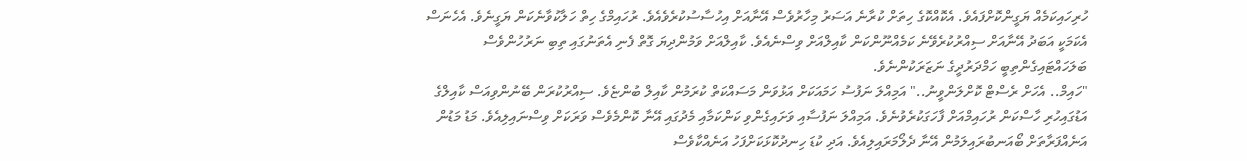ހުރިހައިކަމެއް ޔަގީންކޮށްފައެވެ. އެކޮއްކޮގެ ހިތަށް ކުރާނެ އަސަރު މިހާރުވެސް އޭނާއަށް އިހުސާސުކުރެވެއެވެ. ރުހައިމްގެ ހިތް ހަލާކުވާނެކަން ޔަގީނެވެ. އެހެނަސް އެކަމަކީ އަބަދު އޭނާއަށް ސިއްރުކުރެވޭނެ ކަމެއްނޫންކަން ކާއިލްއަށް ވިސްނެއެވެ. ކާއިލްއަށް ވަމުންދިޔަ ގޮތް ފެނި އެތަނުގައި ތިބި ނަރުހުންވެސް ބަލަހައްޓައިގެންތިބީ ހަމްދަރުދީގެ ނަޒަރަކުންނެވެ.
"ހައިމް.. އެހަށް ރެސްޓް ކޮށްލަންވީނު.." އަމިއްލަ ނަފުސު ހަމައަކަށް އަޅުވަން މަސައްކަތް ކުރަމުން ކާއިލް ބުންޏެވެ. ސިއްރުކުރަން ބޭނުންވިއަސް ކާއިލްގެ އަޑުގައިހުރި ހާސްކަން ރުހައިމްއަށް ފާހަގަކުރެވުނެވެ. އަމިއްލަ ނަފުސާއި ވަށައިގެންވި ކަންކަމާއި މެދުގައި އޭނާ ކޮންމެވެސް ވަރަކަށް ވިސްނައިލިއެވެ. މަޑު މަޑުން އަނެއްފަރާތަށް ބޯއަނބުރައިލަމުން އޭނާ ދެލޯމަރައިލިއެވެ. އަދި ކުޑަ ހިނދުކޮޅަކަށްފަހު އަނެއްކާވެސް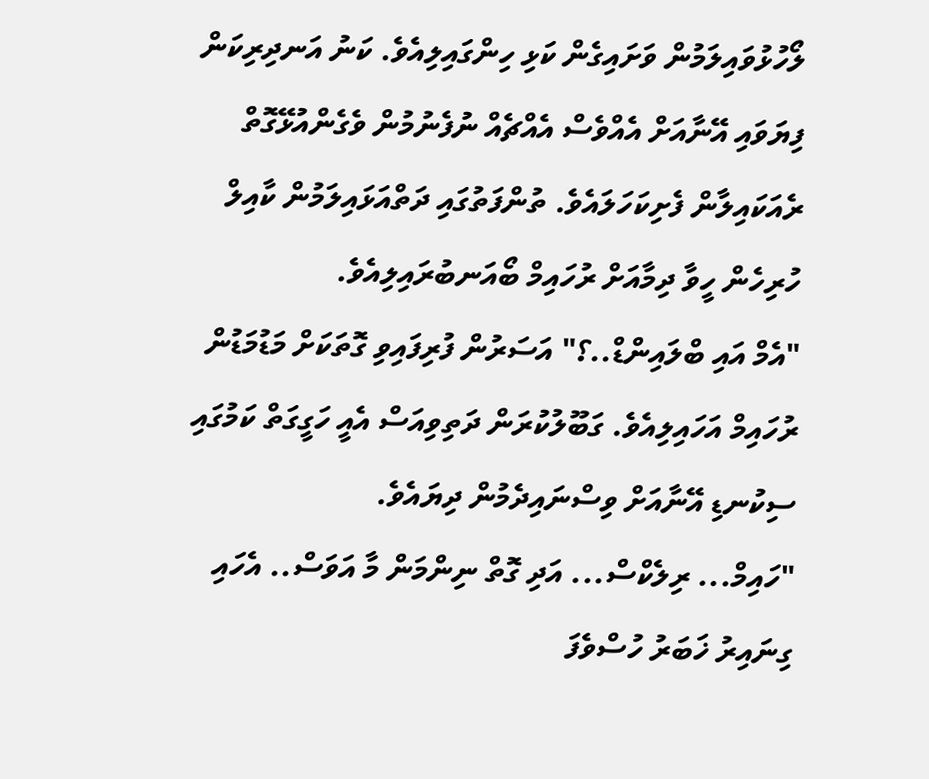ލޯހުޅުވައިލަމުން ވަށައިގެން ކަޅި ހިންގައިލިއެވެ. ކަނު އަނދިރިކަން ފިޔަވައި އޭނާއަށް އެއްވެސް އެއްޗެއް ނުފެނުމުން ވެގެންއުޅޭގޮތް ރެއަކައިލާން ފެށިކަހަލައެވެ. ތުންފަތުގައި ދަތްއަޅައިލަމުން ކާއިލް ހުރިހެން ހީވާ ދިމާއަށް ރުހައިމް ބޯއަނބުރައިލިއެވެ.
"އެމް އައި ބްލައިންޑް..؟" އަސަރުން ފުރިފައިވި ގޮތަކަށް މަޑުމަޑުން ރުހައިމް އަހައިލިއެވެ. ގަބޫލުކުރަން ދަތިވިއަސް އެއީ ހަގީގަތް ކަމުގައި ސިކުނޑި އޭނާއަށް ވިސްނައިދެމުން ދިޔައެވެ.
"ހައިމް... ރިލެކްސް... އަދި ގޮތް ނިންމަން މާ އަވަސް.. އެހައި ގިނައިރު ޚަބަރު ހުސްވެފަ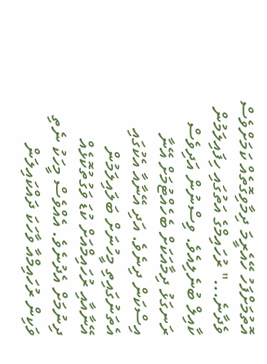އޮތުމަށްފަހު ހޭއެރީމަ ދިމާވިގޮތެއް ކަމަށްވެސް ވެދާނެ..." ރުހައިމްގެ އަތުގައި ހިފައިލަމުން ކާއިލް ބުނެލިއެވެ. ވިސްނުން އަދިވެސް ރަނގަޅު ދިމާއަކަށް ބެހެއްޓުމަށް އޭނާ އިސްކަން ދިނެވެ. އަދި އޭނާއާ އެކުގައި އެތަނުގައިތި މީހުނަށް ބަލައިލަމުން އޭނާއާއި ރުހައިމްއަށް ކުޑަ ވަގުތުކޮޅެއް ދިނުމަށް އެދުނެވެ. އެއްވެސް މީހަކު ނެތި ވަކިން ރުހައިމްއާ ވާހަކަ ދައްކައިލަން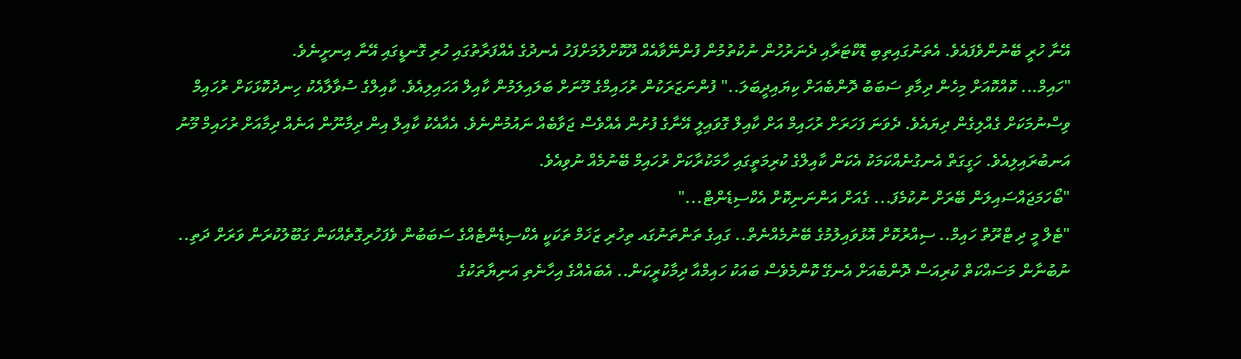އޭނާ ހުރީ ބޭނުންވެފައެވެ. އެތަނުގައިތިބި ޑޮކްޓަރާއި ދެނަރުހުން ނުކުތުމުން ފުންނޭވާއެއް ދޫކޮށްލުމަށްފަހު އެނދުގެ އެއްފަރާތުގައި ހުރި ގޮނޑީގައި އޭނާ އިނށީނެވެ.
"ހައިމް... ކޮއްކޮއަށް މިހެން ދިމާވި ސަބަބު ދޮންބެއަށް ކިޔައިދީބަލަ.." ފުންނަޒަރަކުން ރުހައިމްގެ މޫނަށް ބަލައިލަމުން ކާއިލް އަހައިލިއެވެ. ކާއިލްގެ ސުވާލާއެކު ހިނދުކޮޅަކަށް ރުހައިމް ވިސްނުމަކަށް ގެއްލިގެން ދިޔައެވެ. ދެވަނަ ފަހަރަށް ރުހައިމް އަށް ކާއިލް ގޮވައިލީ އޭނާގެ ފުށުން އެއްވެސް ޖަވާބެއް ނައުމުންނެވެ. އެއާއެކު ކާއިލް އިން ދިމާނޫން އަނެއް ދިމާއަށް ރުހައިމް މޫނު އަނބުރައިލިއެވެ. ހަގީގަތް އެނގުނެއްކަމަކު އެކަން ކާއިލްގެ ކުރިމަތީގައި ހާމަކުރާކަށް ރުހައިމް ބޭނުމެއް ނުވިއެވެ.
"ބޯހަމަޖައްސައިލަން ބޭރަށް ނުކުމެފަ... ގެއަށް އަންނަނިކޮށް އެކްސިޑެންޓް..."
"ޓެލް މީ ދި ޓްރޫތް ހައިމް.. ސިއްރުކޮށް އޮޅުވައިލުމުގެ ބޭނުމެއްނެތް.. ގައިގެ ތަންތަނުގައ ތިހުރި ޒަޚަމް ތަކަކީ އެކްސިޑެންޓެއްގެ ސަބަބުން ވެފަހުރިގޮތެއްކަން ގަބޫލުކުރަން ވަރަށް ދަތި.. ނުބުނާން މަސައްކަތް ކުރިއަސް ދޮންބެއަށް އެނގޭ ކޮންމެވެސް ބައަކު ހައިމްއާ ދިމާކުރީކަން.. އެބައެއްގެ އިހާނެތި އަނިޔާތަކުގެ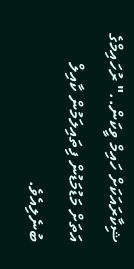ޝިކާރައަކަށް ހައިމް ވީކަން.." ރުހައިމްގެ އަތަށް މަޑުމަޑުން ފިތައިލަމުން ކާއިލް ބުނެލިއެވެ.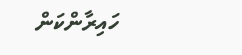ހައިރާންކަން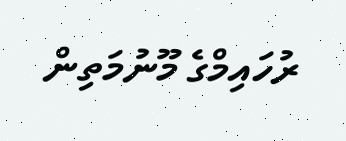ރުހައިމްގެ މޫނުމަތިން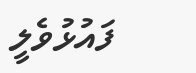ފައުޅުވެލީ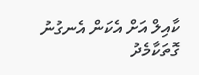ކާއިލް އަށް އެކަން އެނގުނު ގޮތަކާމެދު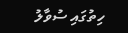ހިތުގައި ސުވާލު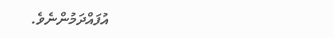އުފައްދަމުންނެވެ.